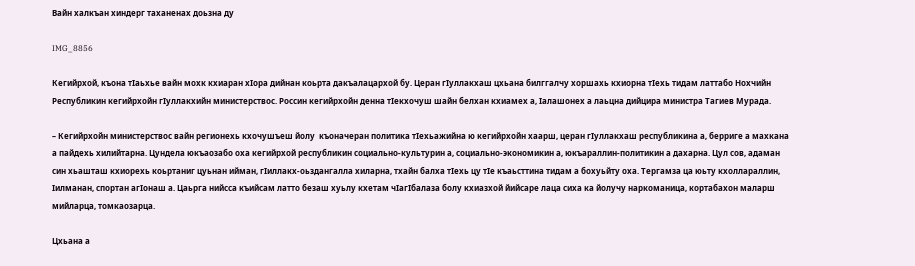Вайн халкъан хиндерг таханенах доьзна ду

IMG_8856

Кегийрхой, къона тIаьхье вайн мохк кхиаран хIора дийнан коьрта дакъалацархой бу. Церан гIуллакхаш цхьана билггалчу хоршахь кхиорна тIехь тидам латтабо Нохчийн Республикин кегийрхойн гIуллакхийн министерствос. Россин кегийрхойн денна тIекхочуш шайн белхан кхиамех а, Iалашонех а лаьцна дийцира министра Тагиев Мурада.

– Кегийрхойн министерствос вайн регионехь кхочушъеш йолу  къоначеран политика тIехьажийна ю кегийрхойн хаарш, церан гIуллакхаш республикина а, берриге а махкана а пайдехь хилийтарна. Цундела юкъаозабо оха кегийрхой республикин социально-культурин а, социально-экономикин а, юкъараллин-политикин а дахарна. Цул сов, адаман син хьашташ кхиорехь коьртаниг цуьнан ийман, гIиллакх-оьздангалла хиларна, тхайн балха тIехь цу тIе къаьсттина тидам а бохуьйту оха. Тергамза ца юьту кхоллараллин, Iилманан, спортан агIонаш а. Цаьрга нийсса къийсам латто безаш хуьлу кхетам чIагIбалаза болу кхиазхой йийсаре лаца сиха ка йолучу наркоманица, кортабахон маларш мийларца, томкаозарца.

Цхьана а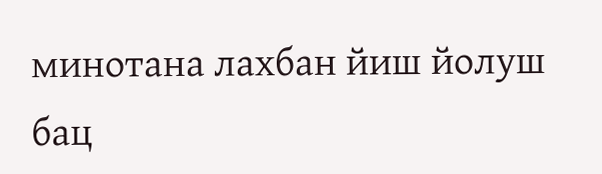минотана лахбан йиш йолуш бац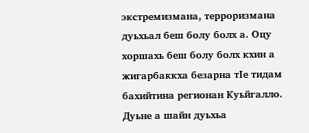экстремизмана, терроризмана дуьхьал беш болу болх а. Оцу хоршахь беш болу болх кхин а  жигарбаккха безарна тIе тидам бахийтина регионан Куьйгалло. Дуьне а шайн дуьхьа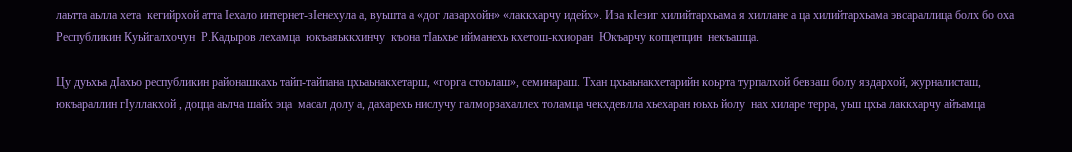лаьтта аьлла хета  кегийрхой атта Iехало интернет-зIенехула а, вуьшта а «дог лазархойн» «лаккхарчу идейх». Иза кIезиг хилийтархьама я хиллане а ца хилийтархьама эвсараллица болх бо оха Республикин Куьйгалхочун  Р.Кадыров лехамца  юкъаяьккхинчу  къона тIаьхье ийманехь кхетош-кхиоран  Юкъарчу копцепцин  некъашца.

Цу дуьхьа дIахьо республикин районашкахь тайп-тайпана цхьаьнакхетарш, «горга стоьлаш», семинараш. Тхан цхьаьнакхетарийн коьрта турпалхой бевзаш болу яздархой, журналисташ, юкъараллин гІуллакхой , доцца аьлча шайх эца  масал долу а, дахарехь нислучу галморзахаллех толамца чекхдевлла хьехаран юьхь йолу  нах хиларе терра, уьш цхьа лаккхарчу айъамца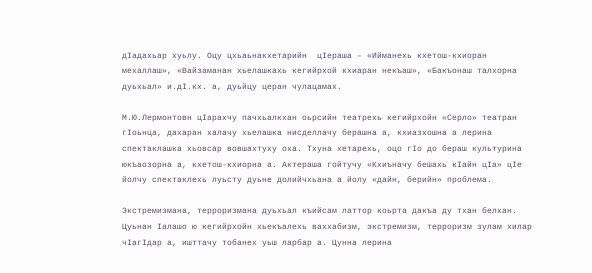дIадахьар хуьлу. Оцу цхьаьнакхетарийн  цIераша – «Ийманехь кхетош-кхиоран мехаллаш», «Вайзаманан хьелашкахь кегийрхой кхиаран некъаш», «Бакъонаш талхорна дуьхьал» и.дI.кх. а, дуьйцу церан чулацамах.

М.Ю.Лермонтовн цIарахчу пачхьалкхан оьрсийн театрехь кегийрхойн «Серло» театран гIоьнца, дахаран халачу хьелашка нисделлачу берашна а, кхиазхошна а лерина спектаклашка хьовсар вовшахтуху оха. Тхуна хетарехь, оцо гIо до бераш культурина юкъаозорна а, кхетош-кхиорна а. Актераша гойтучу «Кхиъначу бешахь кIайн цIа» цIе йолчу спектаклехь луьсту дуьне долийчхьана а йолу «дайн, берийн» проблема.

Экстремизмана, терроризмана дуьхьал къийсам латтор коьрта дакъа ду тхан белхан. Цуьнан Iалашо ю кегийрхойн хьекъалехь ваххабизм, экстремизм, терроризм зулам хилар чIагIдар а, ишттачу тобанех уьш ларбар а. Цунна лерина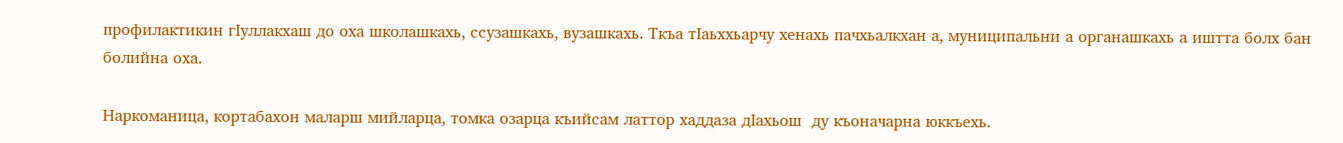профилактикин гIуллакхаш до оха школашкахь, ссузашкахь, вузашкахь. Ткъа тIаьххьарчу хенахь пачхьалкхан а, муниципальни а органашкахь а иштта болх бан болийна оха.

Наркоманица, кортабахон маларш мийларца, томка озарца къийсам латтор хаддаза дІахьош  ду къоначарна юккъехь.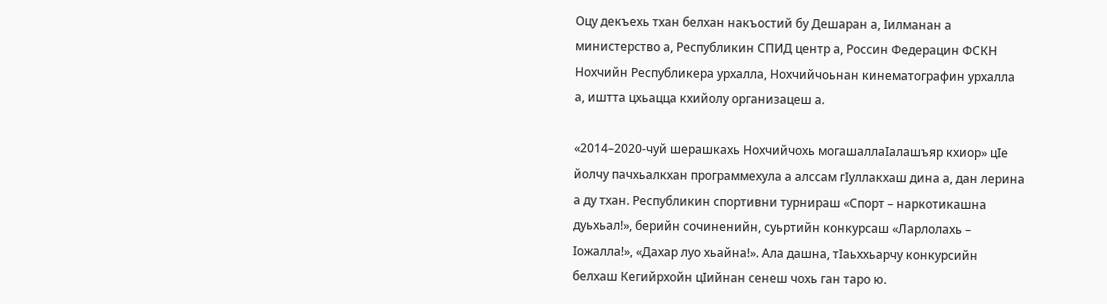Оцу декъехь тхан белхан накъостий бу Дешаран а, Iилманан а министерство а, Республикин СПИД центр а, Россин Федерацин ФСКН Нохчийн Республикера урхалла, Нохчийчоьнан кинематографин урхалла а, иштта цхьацца кхийолу организацеш а.

«2014–2020-чуй шерашкахь Нохчийчохь могашаллаIалашъяр кхиор» цIе йолчу пачхьалкхан программехула а алссам гIуллакхаш дина а, дан лерина а ду тхан. Республикин спортивни турнираш «Спорт – наркотикашна дуьхьал!», берийн сочиненийн, суьртийн конкурсаш «Ларлолахь – Iожалла!», «Дахар луо хьайна!». Ала дашна, тIаьххьарчу конкурсийн белхаш Кегийрхойн цIийнан сенеш чохь ган таро ю.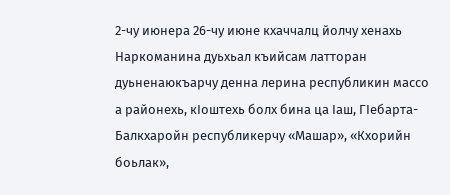2-чу июнера 26-чу июне кхаччалц йолчу хенахь Наркоманина дуьхьал къийсам латторан дуьненаюкъарчу денна лерина республикин массо а районехь, кIоштехь болх бина ца Iаш, ГIебарта-Балкхаройн республикерчу «Машар», «Кхорийн боьлак»,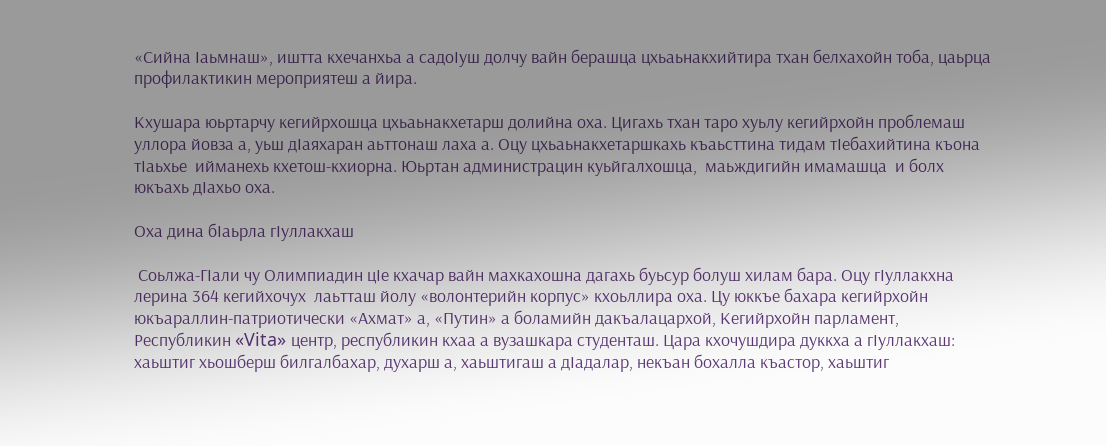«Сийна Iаьмнаш», иштта кхечанхьа а садоIуш долчу вайн берашца цхьаьнакхийтира тхан белхахойн тоба, цаьрца профилактикин мероприятеш а йира.

Кхушара юьртарчу кегийрхошца цхьаьнакхетарш долийна оха. Цигахь тхан таро хуьлу кегийрхойн проблемаш уллора йовза а, уьш дIаяхаран аьттонаш лаха а. Оцу цхьаьнакхетаршкахь къаьсттина тидам тIебахийтина къона тIаьхье  ийманехь кхетош-кхиорна. Юьртан администрацин куьйгалхошца,  маьждигийн имамашца  и болх юкъахь дIахьо оха.

Оха дина бІаьрла гІуллакхаш

 Соьлжа-ГIали чу Олимпиадин цIе кхачар вайн махкахошна дагахь буьсур болуш хилам бара. Оцу гIуллакхна лерина 364 кегийхочух  лаьтташ йолу «волонтерийн корпус» кхоьллира оха. Цу юккъе бахара кегийрхойн юкъараллин-патриотически «Ахмат» а, «Путин» а боламийн дакъалацархой, Кегийрхойн парламент, Республикин «Vita» центр, республикин кхаа а вузашкара студенташ. Цара кхочушдира дуккха а гIуллакхаш: хаьштиг хьошберш билгалбахар, духарш а, хаьштигаш а дIадалар, некъан бохалла къастор, хаьштиг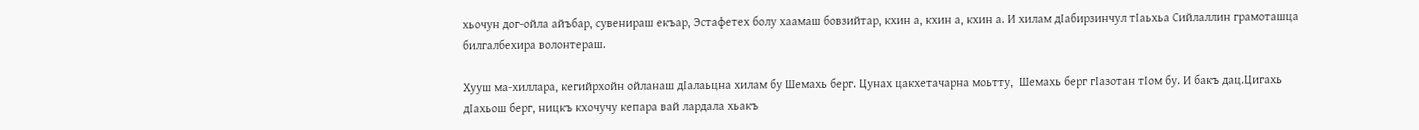хьочун дог-ойла айъбар, сувенираш екъар, Эстафетех болу хаамаш бовзийтар, кхин а, кхин а, кхин а. И хилам дIабирзинчул тIаьхьа Сийлаллин грамоташца билгалбехира волонтераш.

Хууш ма-хиллара, кегийрхойн ойланаш дIалаьцна хилам бу Шемахь берг. Цунах цакхетачарна моьтту,  Шемахь берг гІазотан тІом бу. И бакъ дац.Цигахь дIахьош берг, ницкъ кхочучу кепара вай лардала хьакъ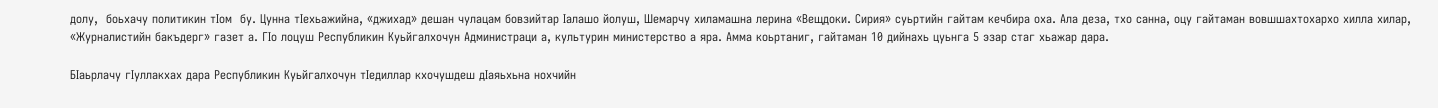долу,  боьхачу политикин тІом  бу. Цунна тIехьажийна, «джихад» дешан чулацам бовзийтар Iалашо йолуш, Шемарчу хиламашна лерина «Вещдоки. Сирия» суьртийн гайтам кечбира оха. Ала деза, тхо санна, оцу гайтаман вовшшахтохархо хилла хилар, «Журналистийн бакъдерг» газет а. ГIо лоцуш Республикин Куьйгалхочун Администраци а, культурин министерство а яра. Амма коьртаниг, гайтаман 10 дийнахь цуьнга 5 эзар стаг хьажар дара.

БIаьрлачу гIуллакхах дара Республикин Куьйгалхочун тIедиллар кхочушдеш дIаяьхьна нохчийн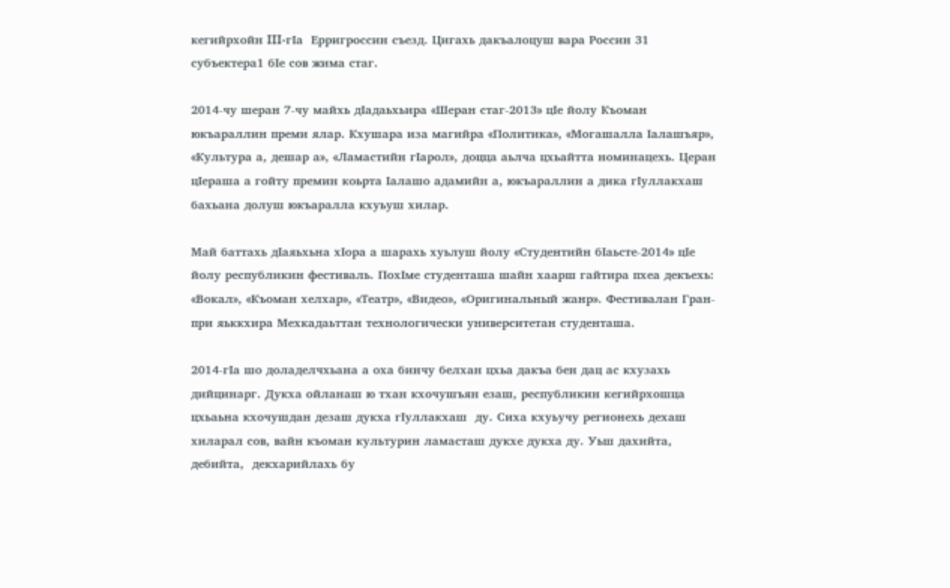кегийрхойн III-гIа  Ерригроссин съезд. Цигахь дакъалоцуш вара Россин 31 субъектера1 бIе сов жима стаг.

2014-чу шеран 7-чу майхь дIадаьхьира «Шеран стаг-2013» цIе йолу Къоман юкъараллин преми ялар. Кхушара иза магийра «Политика», «Могашалла Iалашъяр», «Культура а, дешар а», «Ламастийн гIарол», доцца аьлча цхьайтта номинацехь. Церан цIераша а гойту премин коьрта Iалашо адамийн а, юкъараллин а дика гIуллакхаш бахьана долуш юкъаралла кхуьуш хилар.

Май баттахь дIаяьхьна хIора а шарахь хуьлуш йолу «Студентийн бIаьсте-2014» цIе йолу республикин фестиваль. ПохIме студенташа шайн хаарш гайтира пхеа декъехь: «Вокал», «Къоман хелхар», «Театр», «Видео», «Оригинальный жанр». Фестивалан Гран-при яьккхира Мехкадаьттан технологически университетан студенташа.

2014-гIа шо доладелчхьана а оха бинчу белхан цхьа дакъа бен дац ас кхузахь дийцинарг. Дукха ойланаш ю тхан кхочушъян езаш, республикин кегийрхошца цхьаьна кхочушдан дезаш дукха гIуллакхаш  ду. Сиха кхуьучу регионехь дехаш хиларал сов, вайн къоман культурин ламасташ дукхе дукха ду. Уьш дахийта, дебийта,  декхарийлахь бу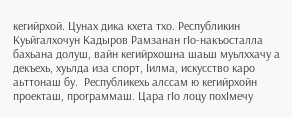кегийрхой. Цунах дика кхета тхо. Республикин Куьйгалхочун Кадыров Рамзанан гIо-накъосталла бахьана долуш, вайн кегийрхошна шаьш муьлххачу а декъехь, хуьлда иза спорт, Iилма, искусство каро аьттонаш бу.  Республикехь алссам ю кегийрхойн проекташ, программаш. Цара гIо лоцу похIмечу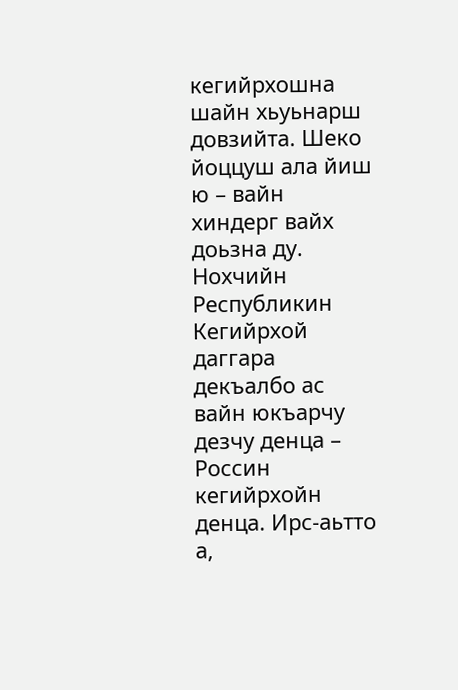кегийрхошна шайн хьуьнарш довзийта. Шеко йоццуш ала йиш ю – вайн  хиндерг вайх доьзна ду. Нохчийн Республикин Кегийрхой даггара декъалбо ас вайн юкъарчу дезчу денца – Россин кегийрхойн денца. Ирс-аьтто а,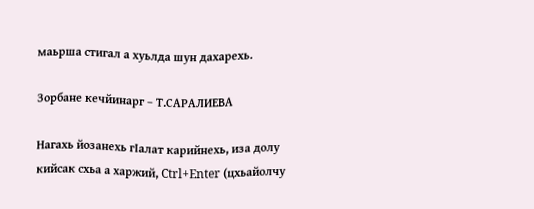маьрша стигал а хуьлда шун дахарехь.

Зорбане кечйинарг – Т.САРАЛИЕВА

Нагахь йозанехь гIалат карийнехь, иза долу кийсак схьа а харжий, Ctrl+Enter (цхьайолчу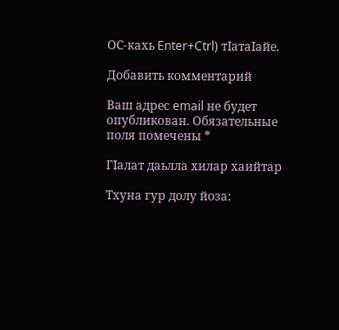ОС-кахь Enter+Ctrl) тIатаIайе.

Добавить комментарий

Ваш адрес email не будет опубликован. Обязательные поля помечены *

ГIалат даьлла хилар хаийтар

Тхуна гур долу йоза: